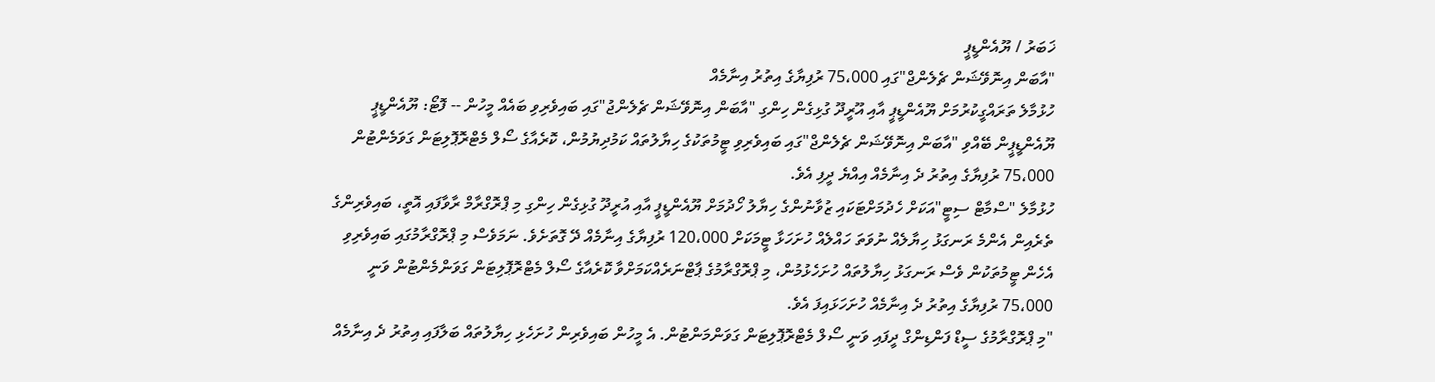ޚަބަރު / ޔޫއެންޑީޕީ
"އާބަން އިނޮވޭޝަން ޗެލެންޖް"ގައި 75،000 ރުފިޔާގެ އިތުރު އިނާމެއް
ހުޅުމާލެ ތަރައްގީކުރުމަށް ޔޫއެންޑީޕީ އާއި އޫރީދޫ ގުޅިގެން ހިންގި "އާބަން އިނޮވޭޝަން ޗެލެންޖު"ގައި ބައިވެރިވި ބައެއް މީހުން -- ފޮޓޯ: ޔޫއެންޑީޕީ
ޔޫއެންޑީޕީން ބޭއްވި "އާބަން އިނޮވޭޝަން ޗެލެންޖް"ގައި ބައިވެރިވި ޓީމުތަކުގެ ހިޔާލުތައް ކަމުދިޔުމުން، ކޮރެއާގެ ސޯލް މެޓްރޮޕޮލިޓަން ގަވަމެންޓުން 75،000 ރުފިޔާގެ އިތުރު ދެ އިނާމެއް އިއްޔެ ދީފި އެވެ.
ހުޅުމާލެ "ސްމާޓް ސިޓީ"އަކަށް ހެދުމަށްޓަކައި ޒުވާނުންގެ ހިޔާލު ހޯދުމަށް ޔޫއެންޑީޕީ އާއި އުރީދޫ ގުޅިގެން ހިންގި މި ޕްރޮގްރާމް ރާވާފައި އޮތީ، ބައިވެރިންގެ ތެރެއިން އެންމެ ރަނގަޅު ހިޔާލެއް ނުވަތަ ހައްލެއް ހުށަހަޅާ ޓީމަކަށް 120،000 ރުފިޔާގެ އިނާމެއް ދޭ ގޮތަށެވެ. ނަމަވެސް މި ޕްރޮގްރާމުގައި ބައިވެރިވި އެހެން ޓީމުތަކުން ވެސް ރަނގަޅު ހިޔާލުތައް ހުށަހެޅުމުން، މި ޕްރޮގްރާމުގެ ޕާޓްނަރެއްކަމަށްވާ ކޮރެއާގެ ސޯލް މެޓްރޮޕޮލިޓަން ގަވަންމެންޓުން ވަނީ 75،000 ރުފިޔާގެ އިތުރު ދެ އިނާމެއް ހުށަހަޅައިފަ އެވެ.
"މި ޕްރޮގްރާމުގެ ސީޑް ފަންޑިންގް ދީފައި ވަނީ ސޯލް މެޓްރޮޕޮލިޓަން ގަވަންމަންޓުން. އެ މީހުން ބައިވެރިން ހުށަހެޅި ހިޔާލުތައް ބަލާފައި އިތުރު ދެ އިނާމެއް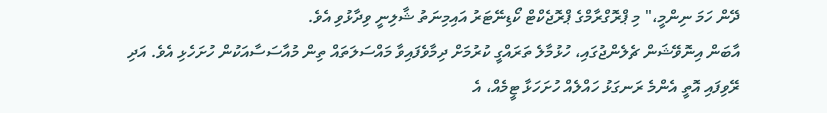ދޭން ހަމަ ނިންމީ،" މި ޕްރޮގްރާމްގެ ޕްރޮޖެކްޓް ކޯޑިނޭޓަރު އައިމިނަތު ޝާލިނީ ވިދާޅުވި އެވެ.
އާބަން އިނޮވޭޝަން ޗެލެންޖުގައި، ހުޅުމާލެ ތަރައްގީ ކުރުމަށް ދިމާވެފައިވާ މައްސަލަތައް ތިން މުއާސަސާއަކުން ހުށަހެޅި އެވެ. އަދި ރޭވިފައި އޮތީ އެންމެ ރަނގަޅު ހައްލެއް ހުށަހަޅާ ޓީމެއް، އެ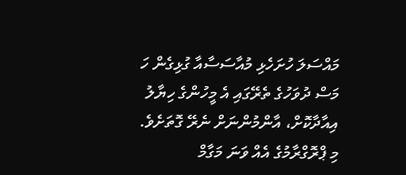މައްސަލަ ހުށަހެޅި މުއާސަސާއާ ގުޅިގެން ހަ މަސް ދުވަހުގެ ތެރޭގައި އެ މީހުންގެ ހިޔާލު އިއާދާކޮށް، އާންމުންނަށް ނެރޭ ގޮތަށެވެ.
މި ޕްރޮގްރާމުގެ އެއް ވަނަ މަގާމް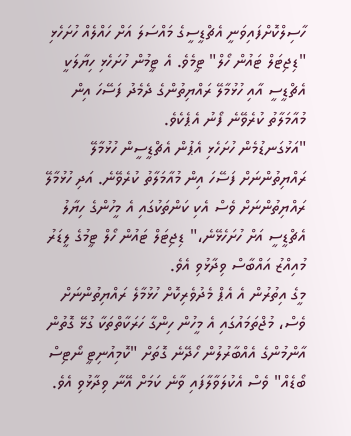ހާސިލްކޮށްފައިވަނީ އެޗްޑީސީގެ މައްސަލަ އަށް ހައްލެއް ހުށަހެޅި "ޑިޖިޓަލް ޓައުން ހޯލް" ޓީމެވެ. އެ ޓީމުން ހުށަހެޅި ހިޔާލަކީ އެޗްޑީސީ އާއި ހުޅުމާލޭ ރައްޔިތުންގެ ދެމެދު ފަސޭހަ އިން މުއާމަލާތު ކުރެވޭނެ ފޯނު އެޕެކެވެ.
"އަޅުގަނޑުމެން ހުށަހެޅި އެޕުން އެޗްޑީސީން ހުޅުމާލޭ ރައްޔިތުންނަށް ފަސޭހަ އިން މުއާމަލާތު ކުރެވޭނެ. އަދި ހުޅުމާލޭ ރައްޔިތުންނަށް ވެސް އެކި ކަންތަކުގައި އެ މީހުންގެ ހިޔާލު އެޗްޑީސީ އަށް ހުށަހެޅޭނެ،" ޑިޖިޓަލް ޓައުން ހޯލް ޓީމުގެ ލީޑަރު މުއިއްޒު އައްބާސް ވިދާޅުވި އެވެ.
މީގެ އިތުރުން އެ އެޕް މެދުވެރިކޮށް ހުޅުމާލެ ރައްޔިތުންނަށް ވެސް، މުޖްތަމައުގައި އެ މީހުން ހިންގާ ހަރަކާތްތަކާ ގުޅޭ ގޮތުން އާންމުންގެ އެއްބާރުލުން ހޯދޭނެ ގޮތަށް "ކޮމިއުނިޓީ ނޯޓިސް ބޯޑެއް" ވެސް އެކުލަވާލާފައި ވާނެ ކަމަށް އޭނާ ވިދާޅުވި އެވެ.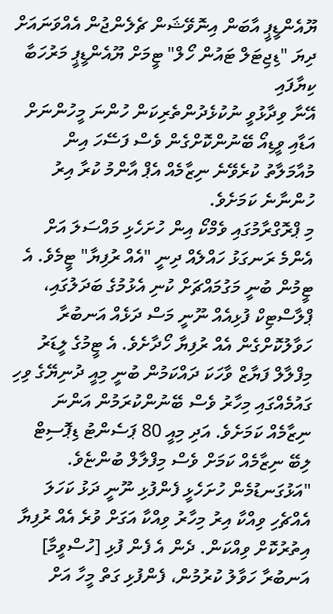ޔޫއެންޑީޕީ އާބަން އިނޮވޭޝަން ޗެލެންޖުން އެއްވަނައަށް ދިޔަ "ޑިޖިޓަލް ޓައުން ހޯލް" ޓީމަށް ޔޫއެންޑީޕީ މަރުހަބާ ކިޔާފައި
އޭނާ ވިދާޅުވީ ނުކުޅެދުންތެރިކަން ހުންނަ މީހުންނަށް އަޑާއި ވީޑިއޯ ބޭނުންކޮށްގެން ވެސް ފަސޭހަ އިން މުއާމަލާތު ކުރެވޭނެ ނިޒާމެއް އެޕް އާންމު ކުރާ އިރު ހުންނާނެ ކަމަށެވެ.
މި ޕްރޮގްރާމުގައި ވެމްކޯ އިން ހުށަހެޅި މައްސަލަ އަށް އެންމެ ރަނގަޅު ހައްލެއް ދިނީ "އެއް ރުފިޔާ" ޓީމެވެ. އެ ޓީމުން ބުނީ މަގުމައްޗަށް ކުނި އެޅުމުގެ ބަދަލުގައި، ޕްލާސްޓިކް ފުޅިއެއް ނޫނީ މަސް ދަޅެއް އަނބުރާ ހަވާލުކޮށްގެން އެއް ރުފިޔާ ހޯދާށެވެ. އެ ޓީމުގެ ލީޑަރު މިފްލާލް ފަޔާޒް ވާހަކަ ދައްކަމުން ބުނީ މިއީ ދުނިޔޭގެ ވިހި ގައުމެއްގައި މިހާރު ވެސް ބޭނުންކުރަމުން އަންނަ ނިޒާމެއް ކަމަށެވެ. އަދި މިއީ 80 ޕަސެންޓު ޑިޕޮސިޓް ލިބޭ ނިޒާމެއް ކަމަށް ވެސް މިފްލާލް ބުންޏެވެ.
"އަޅުގަނޑުމެން ހުށަހެޅީ ފެންފުޅި ނޫނީ ދަޅު ކަހަލަ އެއްޗެހި ވިއްކާ އިރު މިހާރު ވިއްކާ އަގަށް ވުރެ އެއް ރުފިޔާ އިތުރުކޮށް ވިއްކަން. ދެން އެ ފެން ފުޅި [ހުސްވީމާ] އަނބުރާ ހަވާލު ކުރުމުން، ފެންފުޅި ގަތް މީހާ އަށް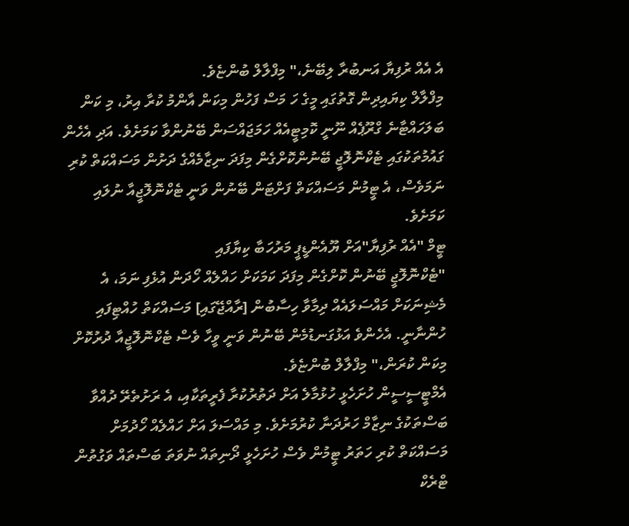އެ އެއް ރުފިޔާ އަނބުރާ ލިބޭނެ،" މިފްލާލް ބުންޏެވެ.
މިފްލާލް ކިޔައިދިން ގޮތުގައި މީގެ ހަ މަސް ފަހުން މިކަން އާންމު ކުރާ އިރު، މި ކަން ބަލަހައްޓާނެ ގްރޫޕެއް ނޫނީ ކޮމިޓީއެއް ހަމަޖައްސަން ބޭނުންވާ ކަމަށެވެ. އަދި އެހެން ގައުމުތަކުގައި ޓެކްނޮލޮޖީ ބޭނުންކޮށްގެން މިފަދަ ނިޒާމެއްގެ ދަށުން މަސައްކަތް ކުރި ނަމަވެސް، އެ ޓީމުން މަސައްކަތް ފަށްޓަން ބޭނުން ވަނީ ޓެކްނޮލޮޖީއާ ނުލައި ކަމަށެވެ.
ޓީމް "އެއް ރުފިޔާ"އަށް ޔޫއެންޑީޕީ މަރުހަބާ ކިޔާފައި
"ޓެކްނޮލޮޖީ ބޭނުން ކޮށްގެން މިފަދަ ކަމަކަށް ހައްލެއް ހޯދަން އުޅެފި ނަމަ، އެ މެޝިނަކަށް މައްސަލައެއް ދިމާވާ ހިސާބުން [ރާއްޖޭގައި] މަސައްކަތް ހުއްޓިފައި ހުންނާނީ. އެހެންވެ އަޅުގަނޑުމެން ބޭނުން ވަނީ ވީހާ ވެސް ޓެކްނޮލޮޖީއާ ދުރުކޮށް މިކަން ކުރަން،" މިފްލާލް ބުންޏެވެ.
އެމްޓީސީސީން ހުށަހެޅީ ހުޅުމާލެ އަށް ދަތުރުކުރާ ފެރީތަކާއި، އެ ރަށުތެރޭ ދުއްވާ ބަސްތަކުގެ ނިޒާމް ހަރުދަނާ ކުރުމަށެވެ. މި މައްސަލަ އަށް ހައްލެއް ހޯދުމަށް މަސައްކަތް ކުރި ހަތަރު ޓީމުން ވެސް ހުށަހެޅީ ދޯނިތައް ނުވަތަ ބަސްތައް ވަގުތުން ޓްރެކް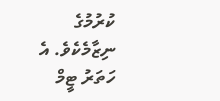ކުރުމުގެ ނިޒާމެކެވެ. އެ ހަތަރު ޓީމް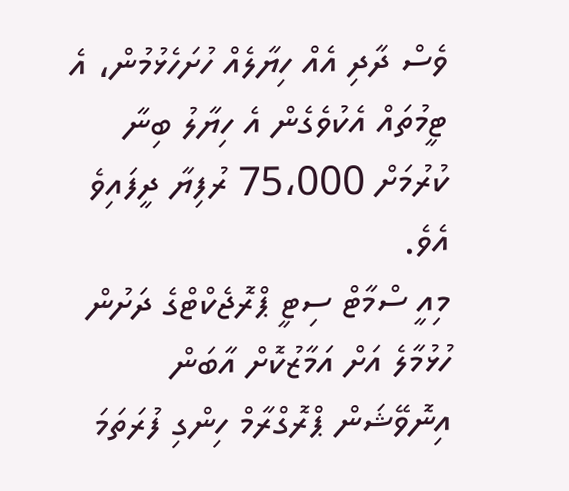ވެސް ދާދި އެއް ހިޔާލެއް ހުށަހެޅުމުން، އެ ޓީމުތައް އެކުވެގެން އެ ހިޔާލު ބިނާ ކުރުމަށް 75،000 ރުފިޔާ ދީފައިވެ އެވެ.
މިއީ ސްމާޓް ސިޓީ ޕްރޮޖެކްޓްގެ ދަށުން ހުޅުމާލެ އަށް އަމާޒުކޮށް އާބަން އިނޮވޭޝަން ޕްރޮގްރާމް ހިންގި ފުރަތަމަ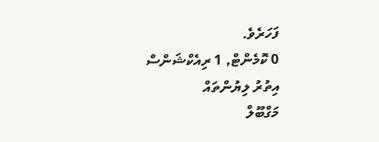ފަހަރެވެ.
0 ކޮމެންޓް, 1 ރިއެކްޝަންސް
އިތުރު ލިޔުންތައް
މަގްބޫލް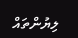ލިޔުންތައް